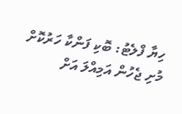ހިޔާ ފްލެޓު: ބޮކި ފަންކާ ހަރުކޮށް މުށި ޖެހުން އަމިއްލަ އަށް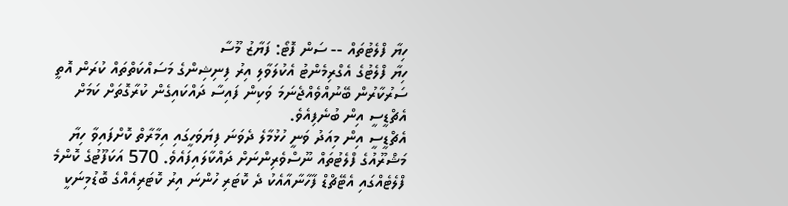ހިޔާ ފްލެޓުތައް -- ސަން ފޮޓޯ: ފަޔާޒު މޫސާ
ހިޔާ ފްލެޓުގެ އެގްރިމެންޓު އެކުލަވާލި އިރު ފިނިޝިންގެ މަސައްކަތްތައް ކުރަން އޮތީ ސަރުކާރުން ބޭނުއްވެއްޖެނަމަ ވަކިން ފައިސާ ދައްކައިގެން ކުރާގޮތަށް ކަމަށް އެޗްޑީސީ އިން ބުނެފިއެވެ.
އެޗްޑީސީ އިން މިއަދު ވަނީ ހުޅުމާލެ ދެވަނަ ފިޔަވަހީގައި އިމާރާތް ކޮށްފައިވާ ހިޔާ މަޝްރޫއުގެ ފްލެޓުތައް ނޫސްވެރިންނަށް ދައްކާލައިފައެވެ. 570 އަކަފޫޓުގެ ކޮންމެ ފްލެޓެއްގައި އެޓޭޗްޑް ފާހާނާއާއެކު ދެ ކޮޓަރި ހުންނަ އިރު ކޮޓަރިއެއްގެ ބޮޑުމިނަކީ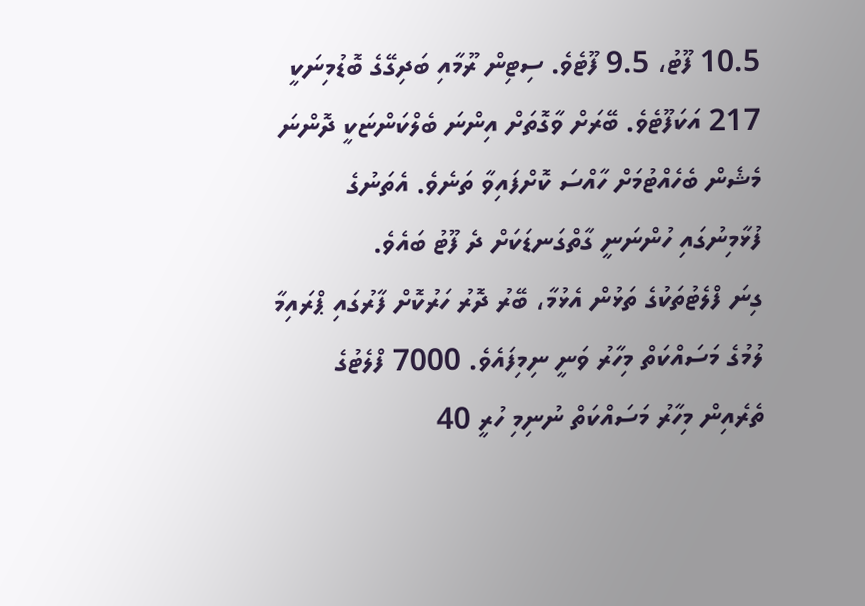10.5 ފޫޓު، 9.5 ފޫޓެވެ. ސިޓިން ރޫމާއި ބަދިގޭގެ ބޮޑުމިނަކީ 217 އަކަފޫޓެވެ. ބޭރަށް ވާގޮތަށް އިންނަ ބެލްކަންޏަކީ ދޮންނަ މެޝެން ބެހެއްޓުމަށް ހާއްސަ ކޮށްފައިވާ ތަނެވެ. އެތަނުގެ ފުޅާމިނުގައި ހުންނަނީ ގާތްގަނޑަކަށް ދެ ފޫޓު ބައެވެ.
ގިނަ ފްލެޓުތަކުގެ ތަޅުން އެޅުމާ، ބޭރު ދޮރު ހަރުކޮށް ފާރުގައި ޕްރައިމާ ލުމުގެ މަސައްކަތް މިހާރު ވަނީ ނިމިފައެވެ. 7000 ފްލެޓުގެ ތެރެއިން މިހާރު މަސައްކަތް ނުނިމި ހުރީ 40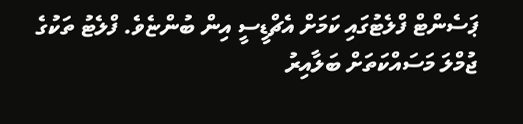ޕަސެންޓް ފްލެޓުގައި ކަމަށް އެޗްޑީސީ އިން ބުންޏެވެ. ފްލެޓު ތަކުގެ ޖުމްލަ މަސައްކަތަށް ބަލާއިރު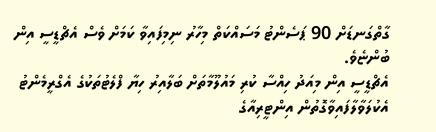ގާތްގަނޑަށް 90 ޕަސެންޓު މަސައްކަތް މިހާރު ނިމިފައިވާ ކަމަށް ވެސް އެޗްޑީސީ އިން ބުންޏެވެ.
އެޗްޑީސީ އިން މިއަދު ހިއްސާ ކުރި މައުލޫމާތަށް ބަލާއިރު ހިޔާ ފްލެޓުތަކުގެ އެގްރީމެންޓު އެކުލަވާލާފައިވާގޮތުން އިންޓީރިއާގެ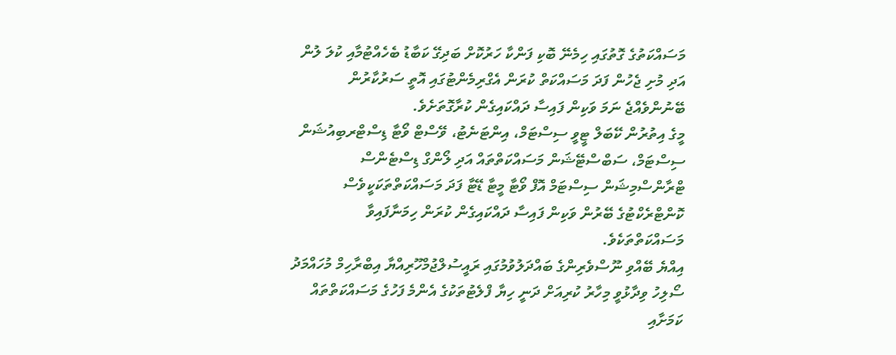މަސައްކަތުގެ ގޮތުގައި ހިމެނޭ ބޮކި ފަންކާ ހަރުކޮށް ބަދިގޭ ކަބާޑު ބެހެއްޓުމާއި ކުލަ ލުން އަދި މުށި ޖެހުން ފަދަ މަސައްކަތް ކުރަން އެގްރިމެންޓުގައި އޮތީ ސަރުކާރުން ބޭނުންވެއްޖެ ނަމަ ވަކިން ފައިސާ ދައްކައިގެން ކުރާގޮތަށެވެ.
މީގެ އިތުރުން ކޭބަލް ޓީވީ ސިސްޓަމް، އިންޓަނެޓު، ވޭސްޓް ވޯޓާ ޑިސްޓްރބިއުޝަން ސިސްޓަމް، ސަބްސްޓޭޝަން މަސައްކަތްތައް އަދި ލޯންގް ޑިސްޓެންސް ޓްރާންސްމިޝަން ސިސްޓަމް އޮފް ވޯޓާ މީޓާ ޑޭޓާ ފަދަ މަސައްކަތްތަކަކީވެސް ކޮންޓްރެކްޓުގެ ބޭރުން ވަކިން ފައިސާ ދައްކައިގެން ކުރަން ހިމަނާފައިވާ މަސައްކަތްތަކެވެ.
އިއްޔެ ބޭއްވި ނޫސްވެރިންގެ ބައްދަލުވުމުގައި ރައީސުލްޖުމްހޫރިއްޔާ އިބްރާހިމް މުހައްމަދު ސޯލިހު ވިދާޅުވީ މިހާރު ކުރިއަށް ދަނީ ހިޔާ ފްލެޓުތަކުގެ އެންމެ ފަހުގެ މަސައްކަތްތައް ކަމަށާއި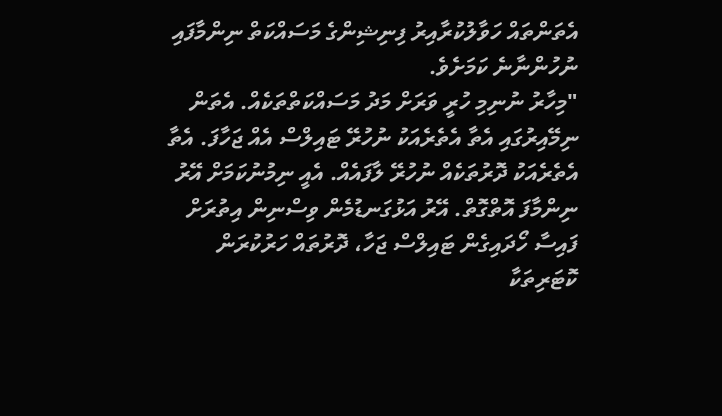އެތަންތައް ހަވާލުކުރާއިރު ފިނިޝިންގެ މަސައްކަތް ނިންމާފައި ނުހުންނާނެ ކަމަށެވެ.
"މިހާރު ނުނިމި ހުރީ ވަރަށް މަދު މަސައްކަތްތަކެއް. އެތަން ނިމޭއިރުގައި އެތާ އެތެރެއަކު ނުހުރޭ ޓައިލްސް އެއް ޖަހާފަ. އެތާ އެތެރެއަކު ދޮރުތަކެއް ނުހުރޭ ލާފައެއް. އެއީ ނިމުނުކަމަށް އޭރު ނިންމާފަ އޮތްގޮތް. އޭރު އަޅުގަނޑުމެން ވިސްނިން އިތުރަށް ފައިސާ ހޯދައިގެން ޓައިލްސް ޖަހާ، ދޮރުތައް ހަރުކުރަން ކޮޓަރިތަކާ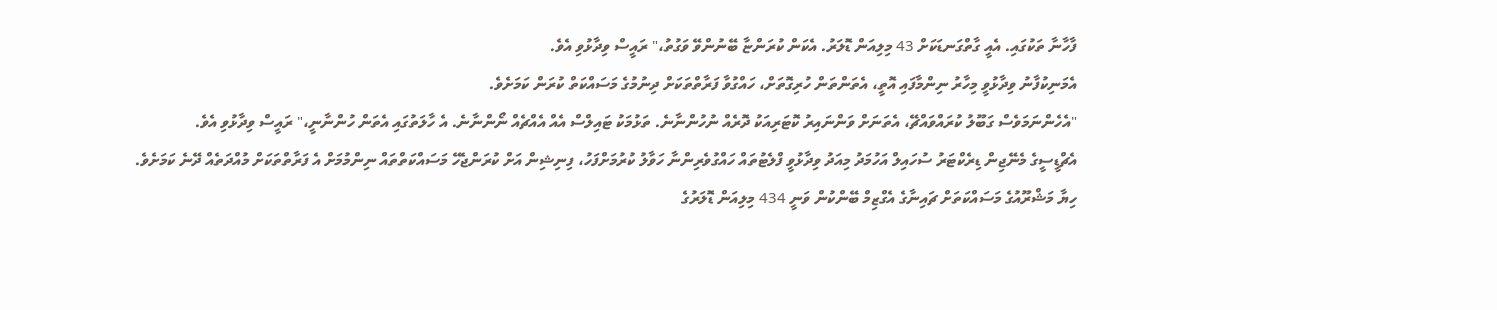ފާހާނާ ތަކުގައި. އެއީ ގާތްގަނޑަކަށް 43 މިލިއަން ޑޮލަރު. އެކަން ކުރަންޏާ ބޭނުންވޭ ވަގުތު،" ރައީސް ވިދާޅުވި އެވެ.
އެމަނިކުފާނު ވިދާޅުވީ މިހާރު ނިންމާފައި އޮތީ، އެތަންތަން ހުރިގޮތަށް، ހައްގުވާ ފަރާތްތަކަށް ދިނުމުގެ މަސައްކަތް ކުރަން ކަމަށެވެ.
"އެހެންނަމަވެސް ގަބޫލު ކުރައްވައްޗޭ، އެތަނަށް ވަންނައިރު ކޮޓަރިއަކު ދޮރެއް ނުހުންނާނެ. ތަޅުމަކު ޓައިލްސް އެއް އެއްޗެއް ނޯންނާނެ. އެ ހާލަތުގައި އެތަން ހުންނާނީ،" ރައީސް ވިދާޅުވި އެވެ.
އެޗްޑީސީގެ މެނޭޖިން ޑިރެކްޓަރު ސުހައިލް އަހުމަދު މިއަދު ވިދާޅުވީ ފްލެޓުތައް ހައްގުވެރިންނާ ހަވާލު ކުރުމަށްފަހު، ފިނިޝިން އަށް ކުރަންޖެހޭ މަސައްކަތްތައް ނިންމުމަށް އެ ފަރާތްތަކަށް މުއްދަތެއް ދޭނެ ކަމަށެވެ.
ހިޔާ މަޝްރޫއުގެ މަސައްކަތަށް ޗައިނާގެ އެގްޒިމް ބޭންކުން ވަނީ 434 މިލިއަން ޑޮލަރުގެ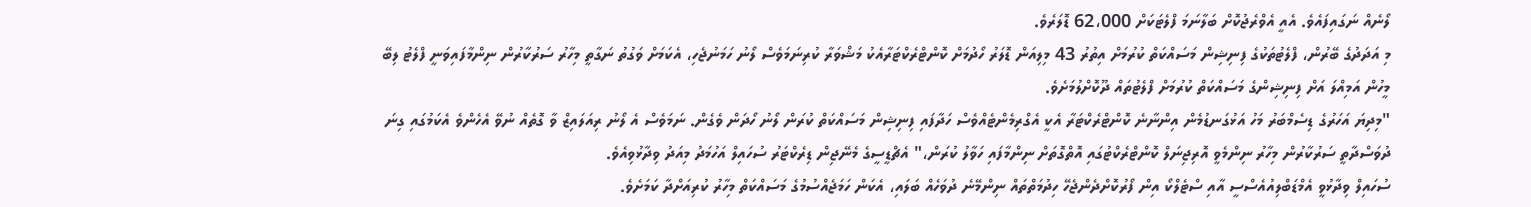ލޯނެއް ނަގައިފައެވެ. އެއީ އެވްރެޖުކޮށް ބަލާނަމަ ފްލެޓަކަށް 62،000 ޑޮލަރެވެ.
މި އަދަދުގެ ބޭރުން، ފްލެޓުތަކުގެ ފިނިޝިން މަސައްކަތް ކުރުމަށް އިތުރު 43 މިލިއަން ޑޮލަރު ހޯދުމަށް ކޮންޓްރެކްޓަރާއެކު މަޝްވަރާ ކުރިނަމަވެސް ލޯނު ހަމަނުޖެހި، އެކަމަށް ވަގުތު ނަގާތީ މިހާރު ސަރުކާރުން ނިންމާފައިވަނީ ފްލެޓު ލިބޭ މީހުން އަމިއްލަ އަށް ފިނިޝިންގެ މަސައްކަތް ކުރުމަށް ފްލެޓުތައް ދޫކޮށްލުމަށެވެ.
"މިދިޔަ އަހަރުގެ ޑިސެމްބަރު މަހު އަޅުގަނޑުމެން އިންނާނެ ކޮންޓްރެކްޓަރާ އެކީ އެގްރިމެންޓެއްވެސް ހަދާފައި ފިނިޝިން މަސައްކަތް ކުރަން ލޯނު ހޯދަން ވެގެން. ނަމަވެސް އެ ލޯނު ރިއަލައިޒް ވާ ގޮތެއް ނުވޭ އެހެންވެ އެކަމުގައި ގިނަ ދުވަސްދާތީ ސަރުކާރުން މިހާރު ނިންމެވީ އޮރިޖިނަލް ކޮންޓްރެކްޓުގައި އޮތްގޮތަށް ނިންމާފައި ހަވާލު ކުރަން،" އެޗްޑީސީގެ މެނޭޖިން ޑިރެކްޓަރު ސުހައިލް އަހުމަދު މިއަދު ވިދާޅުވިއެވެ.
ސުހައިލް ވިދާޅުވީ އެމްޑަބްލިއުއެސްސީ އާއި ސްޓެލްކޯ އިން ފޯރުކޮށްދެންޖެހޭ ހިދުމަތްތައް ނިންމޭނެ ދުވަހެއް ބަލައި، އެކަން ހަމަޖެއްސުމުގެ މަސައްކަތް މިހާރު ކުރިއަށްދާ ކަމަށެވެ.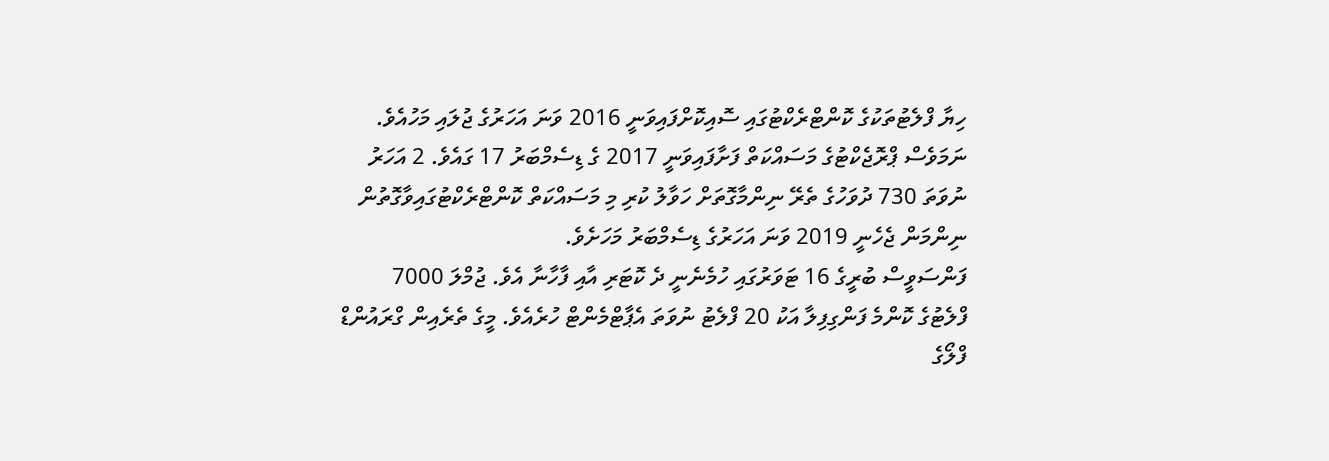ހިޔާ ފްލެޓުތަކުގެ ކޮންޓްރެކްޓުގައި ސޮއިކޮށްފައިވަނީ 2016 ވަނަ އަހަރުގެ ޖުލައި މަހުއެވެ. ނަމަވެސް ޕްރޮޖެކްޓުގެ މަސައްކަތް ފަށާފައިވަނީ 2017 ގެ ޑިސެމްބަރު 17 ގައެވެ. 2 އަހަރު ނުވަތަ 730 ދުވަހުގެ ތެރޭ ނިންމާގޮތަށް ހަވާލު ކުރި މި މަސައްކަތް ކޮންޓްރެކްޓުގައިވާގޮތުން ނިންމަން ޖެހެނީ 2019 ވަނަ އަހަރުގެ ޑިސެމްބަރު މަހަށެވެ.
ފަންސަވީސް ބުރީގެ 16 ޓަވަރުގައި ހުމެނެނީ ދެ ކޮޓަރި އާއި ފާހާނާ އެވެ. ޖުމްލަ 7000 ފްލެޓުގެ ކޮންމެ ފަންގިފިލާ އަކު 20 ފްލެޓު ނުވަތަ އެޕާޓްމެންޓް ހުރެއެވެ. މީގެ ތެރެއިން ގްރައުންޑް ފްލޯގެ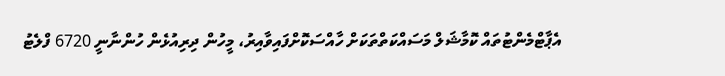އެޕާޓްމެންޓުތައް ކޮމާޝަލް މަސައްކަތްތަކަށް ހާއްސަކޮށްފައިވާއިރު، މީހުން ދިރިއުޅެން ހުންނާނީ 6720 ފްލެޓު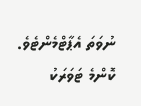ނުވަތަ އެޕާޓްމެންޓެވެ. ކޮންމެ ޓަވަރަކު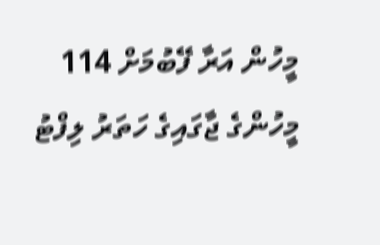މީހުން އަރާ ފޭބުމަށް 114 މީހުންގެ ޖާގައިގެ ހަތަރު ލިފްޓު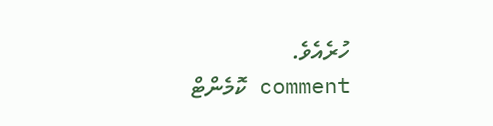ހުރެއެވެ.
comment ކޮމެންޓް